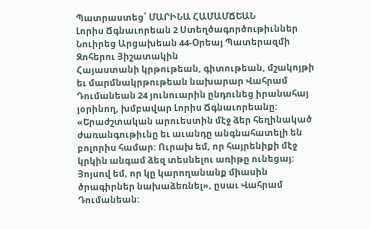Պատրաստեց՝ ՄԱՐԻՆԱ ՀԱՄԱՄՃԵԱՆ
Լորիս Ճգնաւորեան 2 Ստեղծագործութիւններ Նուիրեց Արցախեան 44-Օրեայ Պատերազմի Զոհերու Յիշատակին
Հայաստանի կրթութեան, գիտութեան, մշակոյթի եւ մարմնակրթութեան նախարար Վահրամ Դումանեան 24 յունուարին ընդունեց իրանահայ յօրինող, խմբավար Լորիս Ճգնաւորեանը:
«Երաժշտական արուեստին մէջ ձեր հեղինակած ժառանգութիւնը եւ աւանդը անգնահատելի են բոլորիս համար: Ուրախ եմ, որ հայրենիքի մէջ կրկին անգամ ձեզ տեսնելու առիթը ունեցայ: Յոյսով եմ, որ կը կարողանանք միասին ծրագիրներ նախաձեռնել», ըսաւ Վահրամ Դումանեան: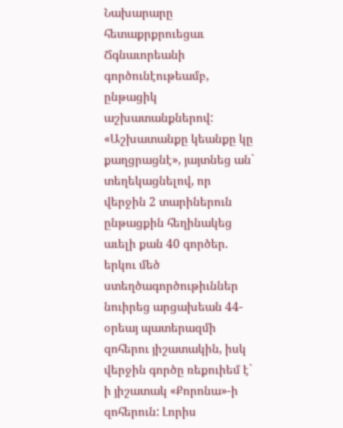Նախարարը հետաքրքրուեցաւ Ճգնաւորեանի գործունէութեամբ, ընթացիկ աշխատանքներով: «Աշխատանքը կեանքը կը քաղցրացնէ», յայտնեց ան` տեղեկացնելով, որ վերջին 2 տարիներուն ընթացքին հեղինակեց աւելի քան 40 գործեր. երկու մեծ ստեղծագործութիւններ նուիրեց արցախեան 44-օրեայ պատերազմի զոհերու յիշատակին, իսկ վերջին գործը ռեքուիեմ է` ի յիշատակ «Քորոնա»-ի զոհերուն: Լորիս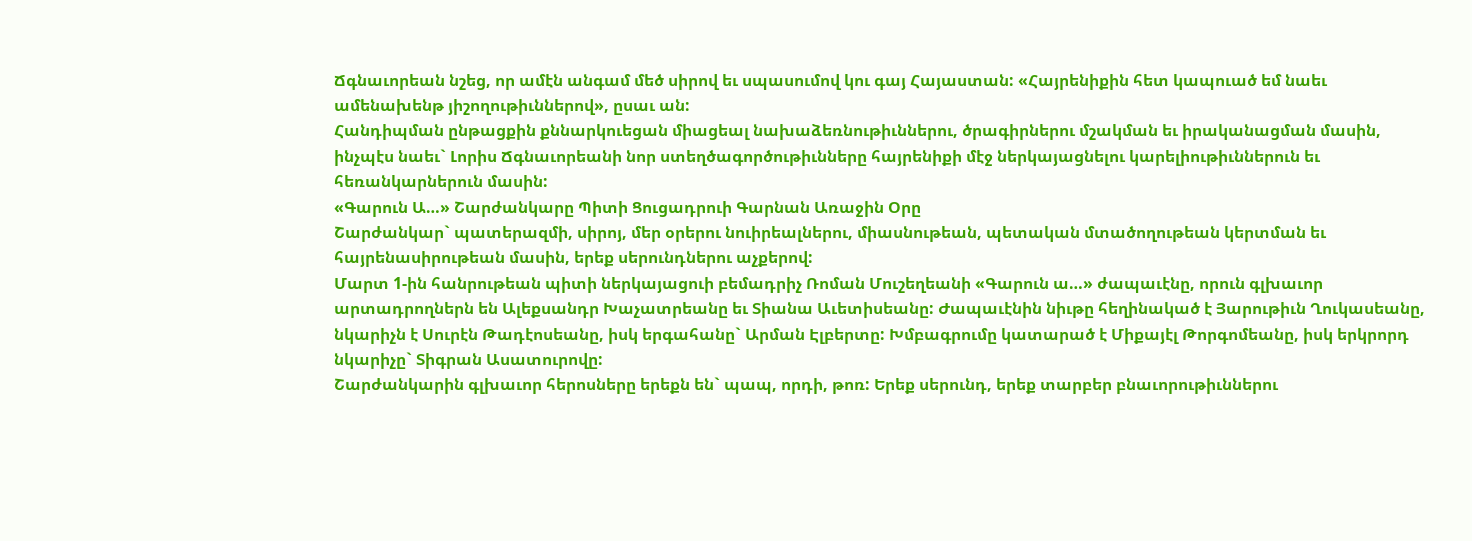Ճգնաւորեան նշեց, որ ամէն անգամ մեծ սիրով եւ սպասումով կու գայ Հայաստան: «Հայրենիքին հետ կապուած եմ նաեւ ամենախենթ յիշողութիւններով», ըսաւ ան:
Հանդիպման ընթացքին քննարկուեցան միացեալ նախաձեռնութիւններու, ծրագիրներու մշակման եւ իրականացման մասին, ինչպէս նաեւ` Լորիս Ճգնաւորեանի նոր ստեղծագործութիւնները հայրենիքի մէջ ներկայացնելու կարելիութիւններուն եւ հեռանկարներուն մասին:
«Գարուն Ա…» Շարժանկարը Պիտի Ցուցադրուի Գարնան Առաջին Օրը
Շարժանկար` պատերազմի, սիրոյ, մեր օրերու նուիրեալներու, միասնութեան, պետական մտածողութեան կերտման եւ հայրենասիրութեան մասին, երեք սերունդներու աչքերով:
Մարտ 1-ին հանրութեան պիտի ներկայացուի բեմադրիչ Ռոման Մուշեղեանի «Գարուն ա…» ժապաւէնը, որուն գլխաւոր արտադրողներն են Ալեքսանդր Խաչատրեանը եւ Տիանա Աւետիսեանը: Ժապաւէնին նիւթը հեղինակած է Յարութիւն Ղուկասեանը, նկարիչն է Սուրէն Թադէոսեանը, իսկ երգահանը` Արման Էլբերտը: Խմբագրումը կատարած է Միքայէլ Թորգոմեանը, իսկ երկրորդ նկարիչը` Տիգրան Ասատուրովը:
Շարժանկարին գլխաւոր հերոսները երեքն են` պապ, որդի, թոռ: Երեք սերունդ, երեք տարբեր բնաւորութիւններու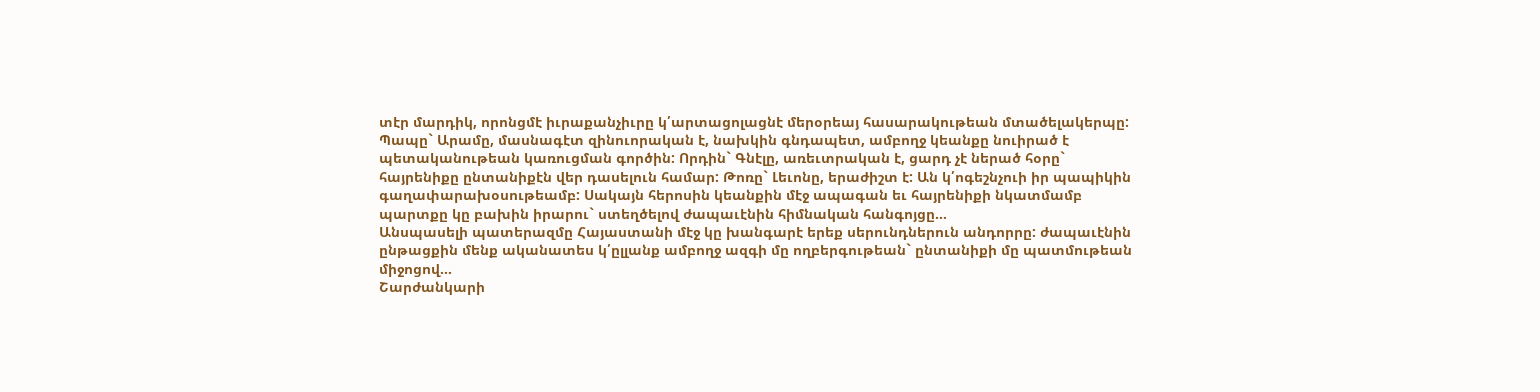տէր մարդիկ, որոնցմէ իւրաքանչիւրը կ՛արտացոլացնէ մերօրեայ հասարակութեան մտածելակերպը: Պապը` Արամը, մասնագէտ զինուորական է, նախկին գնդապետ, ամբողջ կեանքը նուիրած է պետականութեան կառուցման գործին: Որդին` Գնէլը, առեւտրական է, ցարդ չէ ներած հօրը` հայրենիքը ընտանիքէն վեր դասելուն համար: Թոռը` Լեւոնը, երաժիշտ է: Ան կ՛ոգեշնչուի իր պապիկին գաղափարախօսութեամբ: Սակայն հերոսին կեանքին մէջ ապագան եւ հայրենիքի նկատմամբ պարտքը կը բախին իրարու` ստեղծելով ժապաւէնին հիմնական հանգոյցը…
Անսպասելի պատերազմը Հայաստանի մէջ կը խանգարէ երեք սերունդներուն անդորրը: ժապաւէնին ընթացքին մենք ականատես կ՛ըլլանք ամբողջ ազգի մը ողբերգութեան` ընտանիքի մը պատմութեան միջոցով…
Շարժանկարի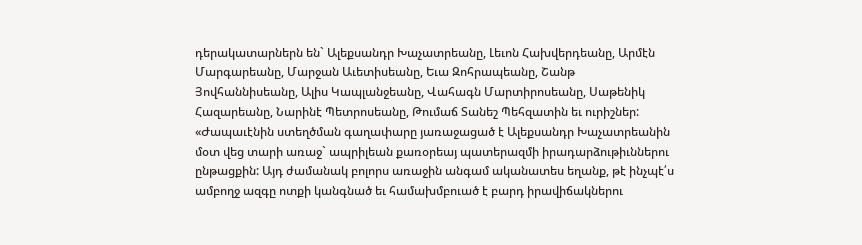դերակատարներն են` Ալեքսանդր Խաչատրեանը, Լեւոն Հախվերդեանը, Արմէն Մարգարեանը, Մարջան Աւետիսեանը, Եւա Զոհրապեանը, Շանթ Յովհաննիսեանը, Ալիս Կապլանջեանը, Վահագն Մարտիրոսեանը, Սաթենիկ Հազարեանը, Նարինէ Պետրոսեանը, Թումաճ Տանեշ Պեհզատին եւ ուրիշներ:
«Ժապաւէնին ստեղծման գաղափարը յառաջացած է Ալեքսանդր Խաչատրեանին մօտ վեց տարի առաջ` ապրիլեան քառօրեայ պատերազմի իրադարձութիւններու ընթացքին: Այդ ժամանակ բոլորս առաջին անգամ ականատես եղանք, թէ ինչպէ՛ս ամբողջ ազգը ոտքի կանգնած եւ համախմբուած է բարդ իրավիճակներու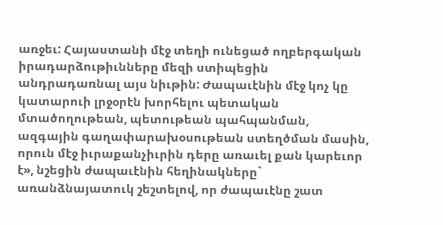առջեւ: Հայաստանի մէջ տեղի ունեցած ողբերգական իրադարձութիւնները մեզի ստիպեցին անդրադառնալ այս նիւթին: Ժապաւէնին մէջ կոչ կը կատարուի լրջօրէն խորհելու պետական մտածողութեան, պետութեան պահպանման, ազգային գաղափարախօսութեան ստեղծման մասին, որուն մէջ իւրաքանչիւրին դերը առաւել քան կարեւոր է», նշեցին ժապաւէնին հեղինակները` առանձնայատուկ շեշտելով, որ ժապաւէնը շատ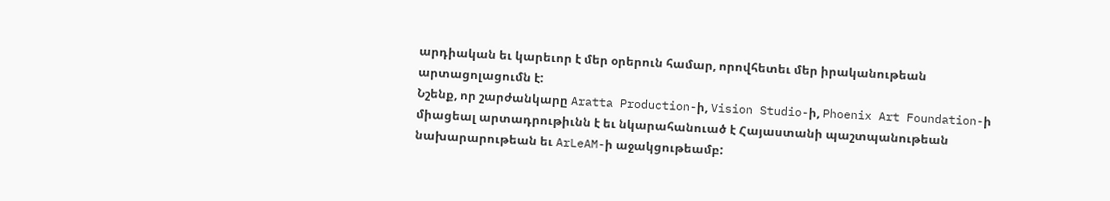արդիական եւ կարեւոր է մեր օրերուն համար, որովհետեւ մեր իրականութեան արտացոլացումն է:
Նշենք, որ շարժանկարը Aratta Production-ի, Vision Studio-ի, Phoenix Art Foundation-ի միացեալ արտադրութիւնն է եւ նկարահանուած է Հայաստանի պաշտպանութեան նախարարութեան եւ ArLeAM-ի աջակցութեամբ: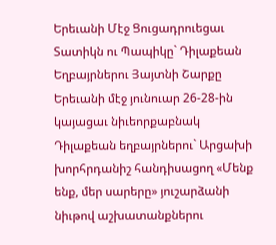Երեւանի Մէջ Ցուցադրուեցաւ Տատիկն ու Պապիկը` Դիլաքեան Եղբայրներու Յայտնի Շարքը
Երեւանի մէջ յունուար 26-28-ին կայացաւ նիւեորքաբնակ Դիլաքեան եղբայրներու` Արցախի խորհրդանիշ հանդիսացող «Մենք ենք, մեր սարերը» յուշարձանի նիւթով աշխատանքներու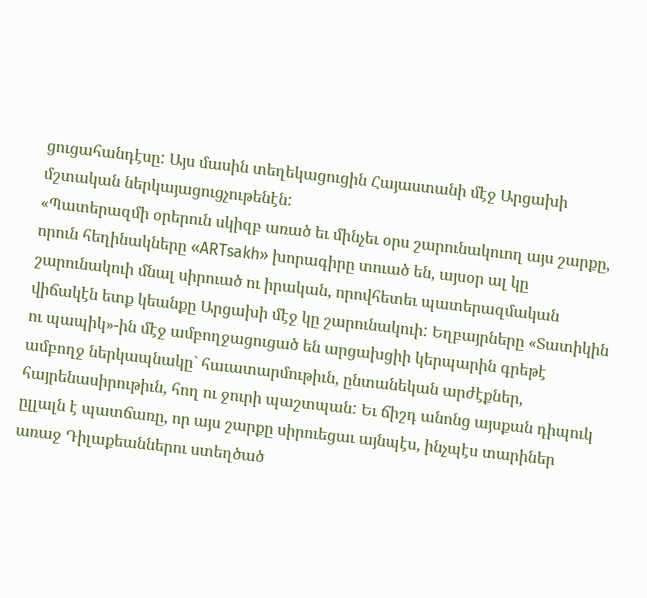ցուցահանդէսը: Այս մասին տեղեկացուցին Հայաստանի մէջ Արցախի մշտական ներկայացուցչութենէն:
«Պատերազմի օրերուն սկիզբ առած եւ մինչեւ օրս շարունակուող այս շարքը, որուն հեղինակները «ARTsakh» խորագիրը տուած են, այսօր ալ կը շարունակուի մնալ սիրուած ու իրական, որովհետեւ պատերազմական վիճակէն ետք կեանքը Արցախի մէջ կը շարունակուի: Եղբայրները «Տատիկին ու պապիկ»-ին մէջ ամբողջացուցած են արցախցիի կերպարին գրեթէ ամբողջ ներկապնակը` հաւատարմութիւն, ընտանեկան արժէքներ, հայրենասիրութիւն, հող ու ջուրի պաշտպան: Եւ ճիշդ անոնց այսքան դիպուկ ըլլալն է պատճառը, որ այս շարքը սիրուեցաւ այնպէս, ինչպէս տարիներ առաջ Դիլաքեաններու ստեղծած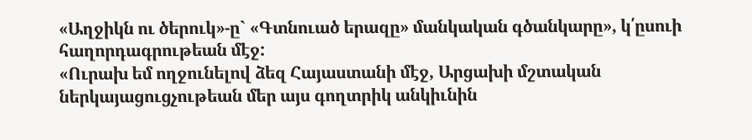«Աղջիկն ու ծերուկ»-ը` «Գտնուած երազը» մանկական գծանկարը», կ՛ըսուի հաղորդագրութեան մէջ:
«Ուրախ եմ ողջունելով ձեզ Հայաստանի մէջ, Արցախի մշտական ներկայացուցչութեան մեր այս գողտրիկ անկիւնին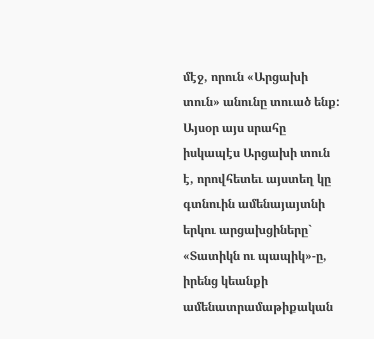մէջ, որուն «Արցախի տուն» անունը տուած ենք: Այսօր այս սրահը իսկապէս Արցախի տուն է, որովհետեւ այստեղ կը գտնուին ամենայայտնի երկու արցախցիները` «Տատիկն ու պապիկ»-ը, իրենց կեանքի ամենատրամաթիքական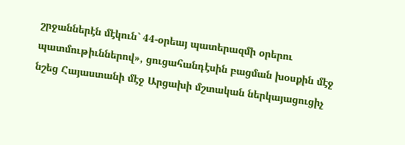շրջաններէն մէկուն` 44-օրեայ պատերազմի օրերու պատմութիւններով», ցուցահանդէսին բացման խօսքին մէջ նշեց Հայաստանի մէջ Արցախի մշտական ներկայացուցիչ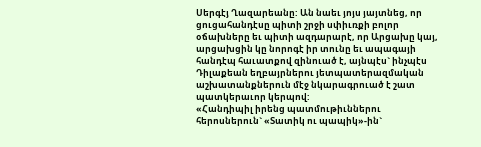Սերգէյ Ղազարեանը: Ան նաեւ յոյս յայտնեց, որ ցուցահանդէսը պիտի շրջի սփիւռքի բոլոր օճախները եւ պիտի ազդարարէ, որ Արցախը կայ, արցախցին կը նորոգէ իր տունը եւ ապագայի հանդէպ հաւատքով զինուած է, այնպէս` ինչպէս Դիլաքեան եղբայրներու յետպատերազմական աշխատանքներուն մէջ նկարագրուած է շատ պատկերաւոր կերպով:
«Հանդիպիլ իրենց պատմութիւններու հերոսներուն` «Տատիկ ու պապիկ»-ին`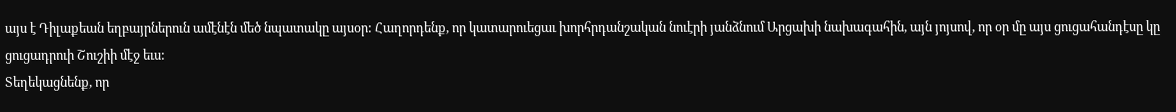այս է Դիլաքեան եղբայրներուն ամէնէն մեծ նպատակը այսօր: Հաղորդենք, որ կատարուեցաւ խորհրդանշական նուէրի յանձնում Արցախի նախագահին, այն յոյսով, որ օր մը այս ցուցահանդէսը կը ցուցադրուի Շուշիի մէջ եւս:
Տեղեկացնենք, որ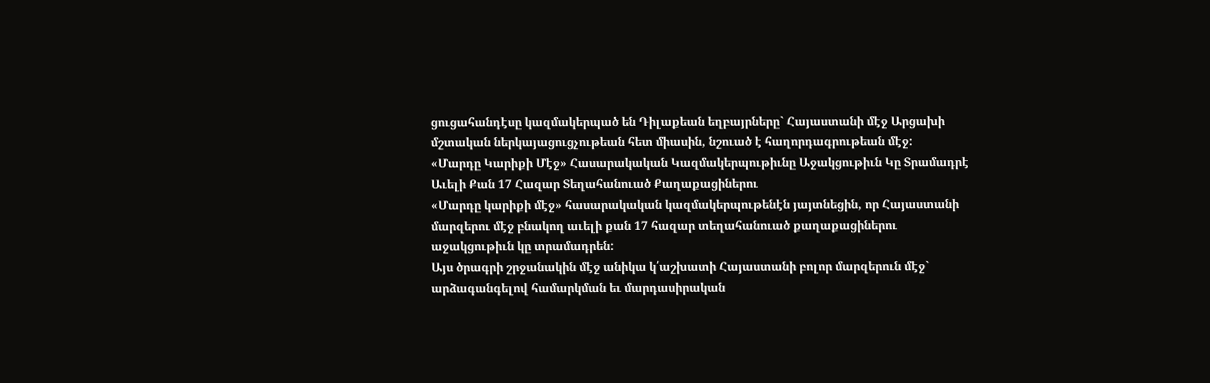ցուցահանդէսը կազմակերպած են Դիլաքեան եղբայրները` Հայաստանի մէջ Արցախի մշտական ներկայացուցչութեան հետ միասին, նշուած է հաղորդագրութեան մէջ:
«Մարդը Կարիքի Մէջ» Հասարակական Կազմակերպութիւնը Աջակցութիւն Կը Տրամադրէ Աւելի Քան 17 Հազար Տեղահանուած Քաղաքացիներու
«Մարդը կարիքի մէջ» հասարակական կազմակերպութենէն յայտնեցին, որ Հայաստանի մարզերու մէջ բնակող աւելի քան 17 հազար տեղահանուած քաղաքացիներու աջակցութիւն կը տրամադրեն:
Այս ծրագրի շրջանակին մէջ անիկա կ՛աշխատի Հայաստանի բոլոր մարզերուն մէջ` արձագանգելով համարկման եւ մարդասիրական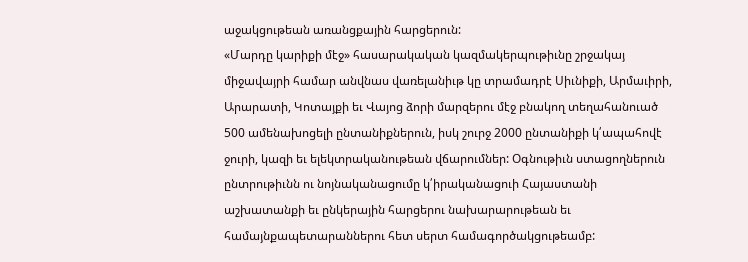աջակցութեան առանցքային հարցերուն:
«Մարդը կարիքի մէջ» հասարակական կազմակերպութիւնը շրջակայ միջավայրի համար անվնաս վառելանիւթ կը տրամադրէ Սիւնիքի, Արմաւիրի, Արարատի, Կոտայքի եւ Վայոց ձորի մարզերու մէջ բնակող տեղահանուած 500 ամենախոցելի ընտանիքներուն, իսկ շուրջ 2000 ընտանիքի կ՛ապահովէ ջուրի, կազի եւ ելեկտրականութեան վճարումներ: Օգնութիւն ստացողներուն ընտրութիւնն ու նոյնականացումը կ՛իրականացուի Հայաստանի աշխատանքի եւ ընկերային հարցերու նախարարութեան եւ համայնքապետարաններու հետ սերտ համագործակցութեամբ: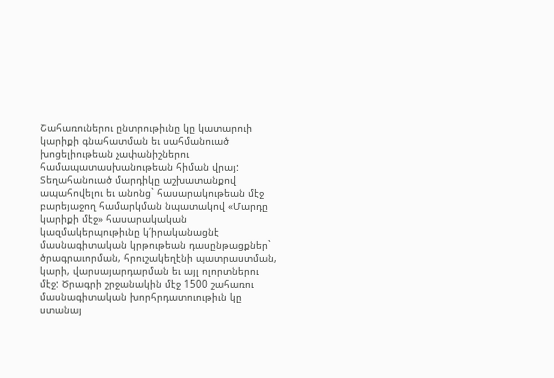Շահառուներու ընտրութիւնը կը կատարուի կարիքի գնահատման եւ սահմանուած խոցելիութեան չափանիշներու համապատասխանութեան հիման վրայ:
Տեղահանուած մարդիկը աշխատանքով ապահովելու եւ անոնց` հասարակութեան մէջ բարեյաջող համարկման նպատակով «Մարդը կարիքի մէջ» հասարակական կազմակերպութիւնը կ՛իրականացնէ մասնագիտական կրթութեան դասընթացքներ` ծրագրաւորման, հրուշակեղէնի պատրաստման, կարի, վարսայարդարման եւ այլ ոլորտներու մէջ: Ծրագրի շրջանակին մէջ 1500 շահառու մասնագիտական խորհրդատուութիւն կը ստանայ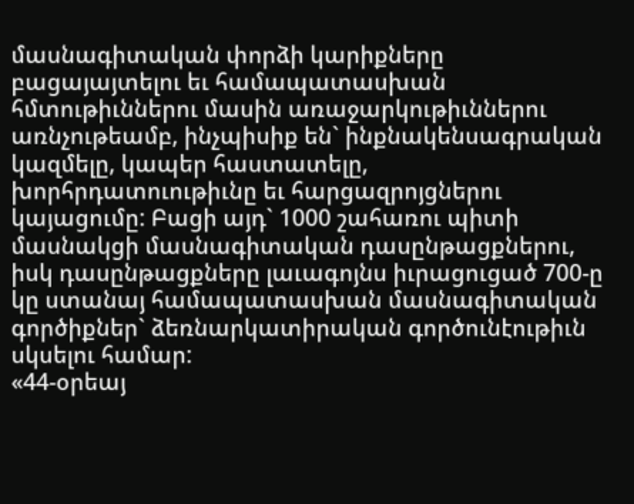մասնագիտական փորձի կարիքները բացայայտելու եւ համապատասխան հմտութիւններու մասին առաջարկութիւններու առնչութեամբ, ինչպիսիք են` ինքնակենսագրական կազմելը, կապեր հաստատելը, խորհրդատուութիւնը եւ հարցազրոյցներու կայացումը: Բացի այդ` 1000 շահառու պիտի մասնակցի մասնագիտական դասընթացքներու, իսկ դասընթացքները լաւագոյնս իւրացուցած 700-ը կը ստանայ համապատասխան մասնագիտական գործիքներ` ձեռնարկատիրական գործունէութիւն սկսելու համար:
«44-օրեայ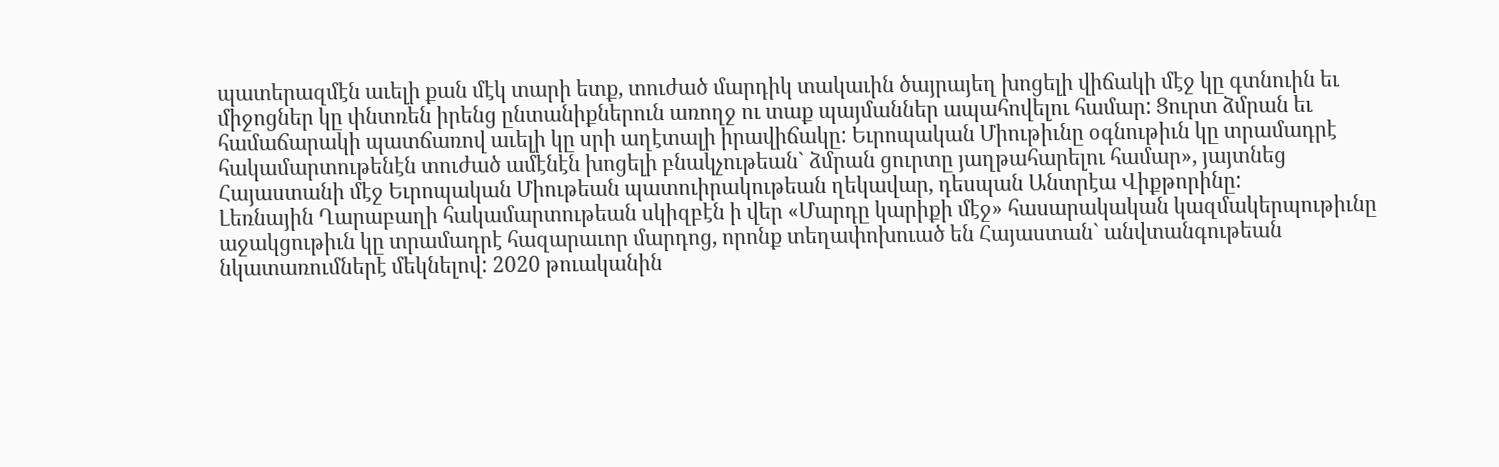պատերազմէն աւելի քան մէկ տարի ետք, տուժած մարդիկ տակաւին ծայրայեղ խոցելի վիճակի մէջ կը գտնուին եւ միջոցներ կը փնտռեն իրենց ընտանիքներուն առողջ ու տաք պայմաններ ապահովելու համար: Ցուրտ ձմրան եւ համաճարակի պատճառով աւելի կը սրի աղէտալի իրավիճակը: Եւրոպական Միութիւնը օգնութիւն կը տրամադրէ հակամարտութենէն տուժած ամէնէն խոցելի բնակչութեան` ձմրան ցուրտը յաղթահարելու համար», յայտնեց Հայաստանի մէջ Եւրոպական Միութեան պատուիրակութեան ղեկավար, դեսպան Անտրէա Վիքթորինը:
Լեռնային Ղարաբաղի հակամարտութեան սկիզբէն ի վեր «Մարդը կարիքի մէջ» հասարակական կազմակերպութիւնը աջակցութիւն կը տրամադրէ հազարաւոր մարդոց, որոնք տեղափոխուած են Հայաստան` անվտանգութեան նկատառումներէ մեկնելով: 2020 թուականին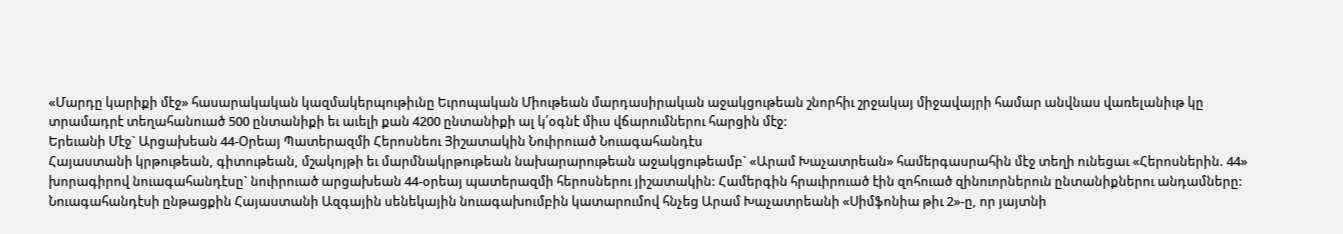«Մարդը կարիքի մէջ» հասարակական կազմակերպութիւնը Եւրոպական Միութեան մարդասիրական աջակցութեան շնորհիւ շրջակայ միջավայրի համար անվնաս վառելանիւթ կը տրամադրէ տեղահանուած 500 ընտանիքի եւ աւելի քան 4200 ընտանիքի ալ կ՛օգնէ միւս վճարումներու հարցին մէջ:
Երեւանի Մէջ` Արցախեան 44-Օրեայ Պատերազմի Հերոսնեու Յիշատակին Նուիրուած Նուագահանդէս
Հայաստանի կրթութեան, գիտութեան, մշակոյթի եւ մարմնակրթութեան նախարարութեան աջակցութեամբ` «Արամ Խաչատրեան» համերգասրահին մէջ տեղի ունեցաւ «Հերոսներին. 44» խորագիրով նուագահանդէսը` նուիրուած արցախեան 44-օրեայ պատերազմի հերոսներու յիշատակին: Համերգին հրաւիրուած էին զոհուած զինուորներուն ընտանիքներու անդամները:
Նուագահանդէսի ընթացքին Հայաստանի Ազգային սենեկային նուագախումբին կատարումով հնչեց Արամ Խաչատրեանի «Սիմֆոնիա թիւ 2»-ը, որ յայտնի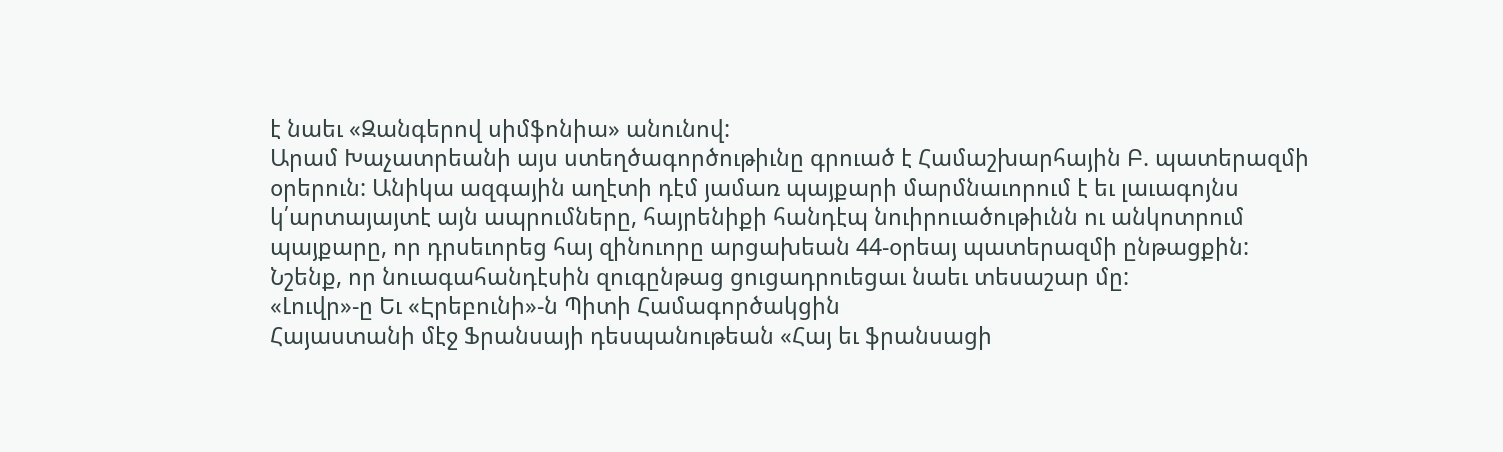է նաեւ «Զանգերով սիմֆոնիա» անունով:
Արամ Խաչատրեանի այս ստեղծագործութիւնը գրուած է Համաշխարհային Բ. պատերազմի օրերուն: Անիկա ազգային աղէտի դէմ յամառ պայքարի մարմնաւորում է եւ լաւագոյնս կ՛արտայայտէ այն ապրումները, հայրենիքի հանդէպ նուիրուածութիւնն ու անկոտրում պայքարը, որ դրսեւորեց հայ զինուորը արցախեան 44-օրեայ պատերազմի ընթացքին:
Նշենք, որ նուագահանդէսին զուգընթաց ցուցադրուեցաւ նաեւ տեսաշար մը:
«Լուվր»-ը Եւ «Էրեբունի»-ն Պիտի Համագործակցին
Հայաստանի մէջ Ֆրանսայի դեսպանութեան «Հայ եւ ֆրանսացի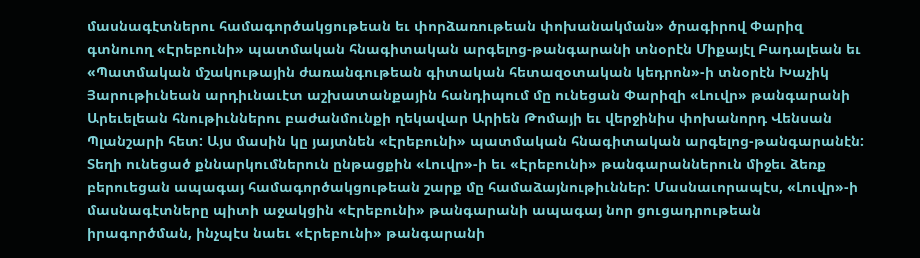մասնագէտներու համագործակցութեան եւ փորձառութեան փոխանակման» ծրագիրով Փարիզ գտնուող «Էրեբունի» պատմական հնագիտական արգելոց-թանգարանի տնօրէն Միքայէլ Բադալեան եւ «Պատմական մշակութային ժառանգութեան գիտական հետազօտական կեդրոն»-ի տնօրէն Խաչիկ Յարութիւնեան արդիւնաւէտ աշխատանքային հանդիպում մը ունեցան Փարիզի «Լուվր» թանգարանի Արեւելեան հնութիւններու բաժանմունքի ղեկավար Արիեն Թոմայի եւ վերջինիս փոխանորդ Վենսան Պլանշարի հետ: Այս մասին կը յայտնեն «Էրեբունի» պատմական հնագիտական արգելոց-թանգարանէն:
Տեղի ունեցած քննարկումներուն ընթացքին «Լուվր»-ի եւ «Էրեբունի» թանգարաններուն միջեւ ձեռք բերուեցան ապագայ համագործակցութեան շարք մը համաձայնութիւններ: Մասնաւորապէս, «Լուվր»-ի մասնագէտները պիտի աջակցին «Էրեբունի» թանգարանի ապագայ նոր ցուցադրութեան իրագործման, ինչպէս նաեւ «Էրեբունի» թանգարանի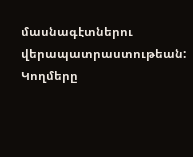մասնագէտներու վերապատրաստութեան:
Կողմերը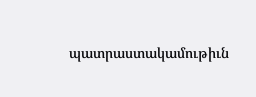պատրաստակամութիւն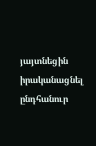յայտնեցին իրականացնել ընդհանուր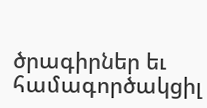ծրագիրներ եւ համագործակցիլ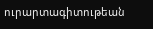ուրարտագիտութեան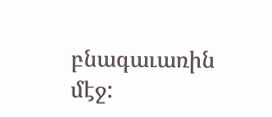բնագաւառին մէջ: